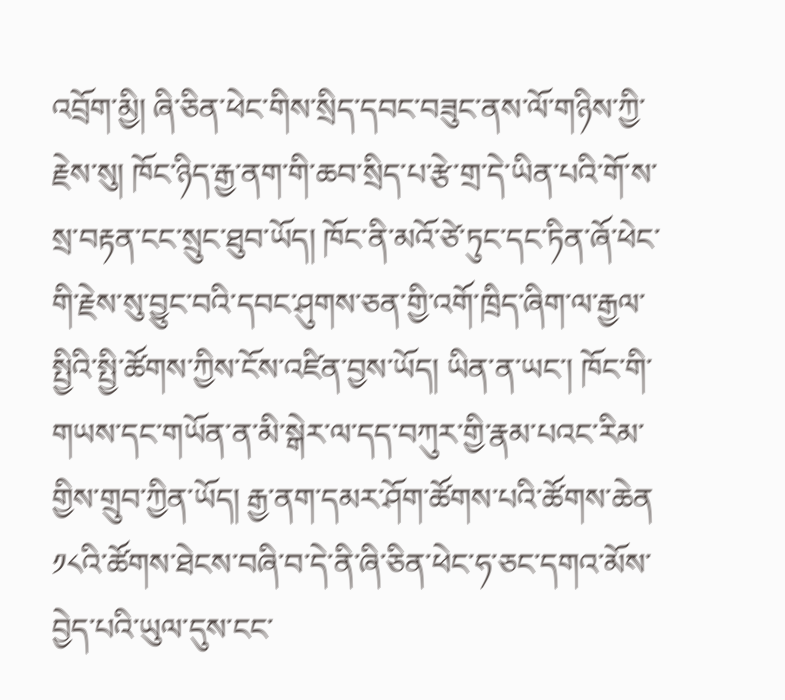འབྲོག་མྱི། ཞི་ཅིན་ཕེང་གིས་སྲིད་དབང་བཟུང་ནས་ལོ་གཉིས་ཀྱི་རྗེས་སུ། ཁོང་ཉིད་རྒྱ་ནག་གི་ཆབ་སྲིད་པ་རྩེ་གྲ་དེ་ཡིན་པའི་གོ་ས་སྲ་བརྟན་ངང་སྲུང་ཐུབ་ཡོད། ཁོང་ནི་མའོ་ཙེ་ཏུང་དང་ཏིན་ཞོ་ཕེང་གི་རྗེས་སུ་བྱུང་བའི་དབང་ཤུགས་ཅན་གྱི་འགོ་ཁྲིད་ཞིག་ལ་རྒྱལ་སྤྱིའི་སྤྱི་ཚོགས་ཀྱིས་ངོས་འཛིན་བྱས་ཡོད། ཡིན་ན་ཡང་། ཁོང་གི་གཡས་དང་གཡོན་ན་མི་སྒེར་ལ་དད་བཀུར་གྱི་རྣམ་པའང་རིམ་གྱིས་གྲུབ་ཀྱིན་ཡོད། རྒྱ་ནག་དམར་ཤོག་ཚོགས་པའི་ཚོགས་ཆེན ༡༨འི་ཚོགས་ཐེངས་བཞི་བ་དེ་ནི་ཞི་ཅིན་ཕེང་ཧ་ཅང་དགའ་མོས་བྱེད་པའི་ཡུལ་དུས་ངང་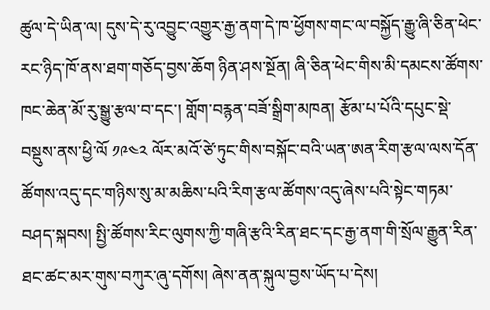ཚུལ་དེ་ཡིན་ལ། དུས་དེ་རུ་འབྱུང་འགྱུར་རྒྱ་ནག་དེ་ཁ་ཕྱོགས་གང་ལ་བསྐྱོད་རྒྱུ་ཞི་ཅིན་ཕེང་རང་ཉིད་ཁོ་ནས་ཐག་གཅོད་བྱས་ཆོག ཉིན་ཤས་སྔོན། ཞི་ཅིན་ཕེང་གིས་མི་དམངས་ཚོགས་ཁང་ཆེན་མོ་རུ་སྒྱུ་རྩལ་བ་དང་། གློག་བརྙན་བཟོ་སྒྲིག་མཁན། རྩོམ་པ་པོའི་དཔུང་སྡེ་བསྡུས་ནས་ཕྱི་ལོ ༡༩༤༢ ལོར་མའོ་ཙེ་ཏུང་གིས་བསྐོང་བའི་ཡན་ཨན་རིག་རྩལ་ལས་དོན་ཚོགས་འདུ་དང་གཉིས་སུ་མ་མཆིས་པའི་རིག་རྩལ་ཚོགས་འདུ་ཞེས་པའི་སྟེང་གཏམ་བཤད་སྐབས། སྤྱི་ཚོགས་རིང་ལུགས་ཀྱི་གཞི་རྩའི་རིན་ཐང་དང་རྒྱ་ནག་གི་སྲོལ་རྒྱུན་རིན་ཐང་ཚང་མར་གུས་བཀུར་ཞུ་དགོས། ཞེས་ནན་སྐུལ་བྱས་ཡོད་པ་དེས།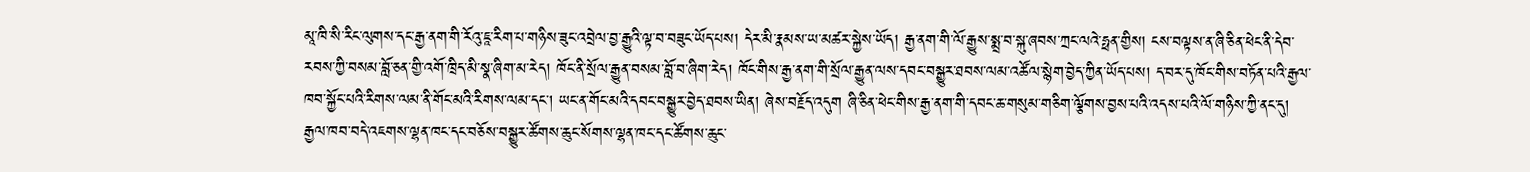མཱ་ཁི་སི་རིང་ལུགས་དང་རྒྱ་ནག་གི་རོའུ་ཇཱ་རིག་པ་གཉིས་ཟུང་འབྲེལ་བྱ་རྒྱུའི་ལྟ་བ་བཟུང་ཡོད་པས། དེར་མི་རྣམས་ཡ་མཚར་སྐྱེས་ཡོད། རྒྱ་ནག་གི་ལོ་རྒྱུས་སྨྲ་བ་སྐུ་ཞབས་ཀྲང་ལའེ་ཧྥན་གྱིས། ངས་བལྟས་ན་ཞི་ཅིན་ཕེང་ནི་དེབ་རབས་ཀྱི་བསམ་བློ་ཅན་གྱི་འགོ་ཁྲིད་མི་སྣ་ཞིག་མ་རེད། ཁོང་ནི་སྲོལ་རྒྱུན་བསམ་བློ་བ་ཞིག་རེད། ཁོང་གིས་རྒྱ་ནག་གི་སྲོལ་རྒྱུན་ལས་དབང་བསྒྱུར་ཐབས་ལམ་འཚོལ་སྙེག་བྱེད་ཀྱིན་ཡོད་པས། ད་བར་དུ་ཁོང་གིས་བཏོན་པའི་རྒྱལ་ཁབ་སྐྱོང་པའི་རིགས་ལམ་ནི་གོང་མའི་རིགས་ལམ་དང་། ཡང་ན་གོང་མའི་དབང་བསྒྱུར་བྱེད་ཐབས་ཡིན། ཞེས་བརྗོད་འདུག ཞི་ཅིན་ཕེང་གིས་རྒྱ་ནག་གི་དབང་ཆ་གསུམ་གཅིག་ལྕོགས་བྱས་པའི་འདས་པའི་ལོ་གཉིས་ཀྱི་ནང་དུ། རྒྱལ་ཁབ་བདེ་འཇགས་ལྷན་ཁང་དང་བཅོས་བསྒྱུར་ཚོགས་ཆུང་སོགས་ལྷན་ཁང་དང་ཚོགས་ཆུང་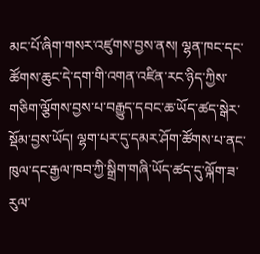མང་པོ་ཞིག་གསར་འཛུགས་བྱས་ནས། ལྷན་ཁང་དང་ཚོགས་ཆུང་དེ་དག་གི་འགན་འཛིན་རང་ཉིད་ཀྱིས་གཅིག་ལྕོགས་བྱས་པ་བརྒྱུད་དབང་ཆ་ཡོད་ཚད་སྒེར་སྡོམ་བྱས་ཡོད། ལྷག་པར་དུ་དམར་ཤོག་ཚོགས་པ་ནང་ཁུལ་དང་རྒྱལ་ཁབ་ཀྱི་སྒྲིག་གཞི་ཡོད་ཚད་དུ་ལྐོག་ཟ་རུལ་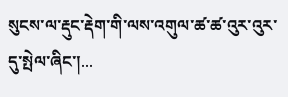སུངས་ལ་རྡུང་རྡེག་གི་ལས་འགུལ་ཚ་ཚ་འུར་འུར་དུ་སྤེལ་ཞིང་།...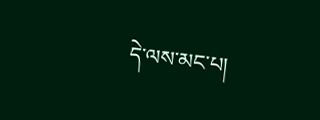དེ་ལས་མང་པ།